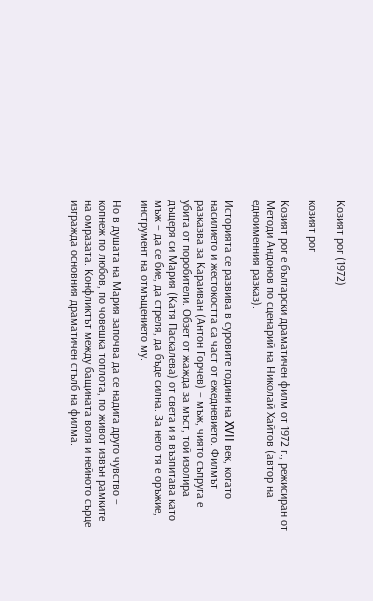Козият рог (1972)

козият рог

Козият рог е български драматичен филм от 1972 г., режисиран от Методи Андонов по сценарий на Николай Хайтов (автор на едноименния разказ).

Историята се развива в суровите години на XVII век, когато насилието и жестокостта са част от ежедневието. Филмът разказва за Караиван (Антон Горчев) – мъж, чиято съпруга е убита от поробители. Обзет от жажда за мъст, той изолира дъщеря си Мария (Катя Паскалева) от света и я възпитава като мъж – да се бие, да стреля, да бъде силна. За него тя е оръжие, инструмент на отмъщението му.

Но в душата на Мария започва да се надига друго чувство – копнеж по любов, по човешка топлота, по живот извън рамките на омразата. Конфликтът между бащината воля и нейното сърце изгражда основния драматичен стълб на филма.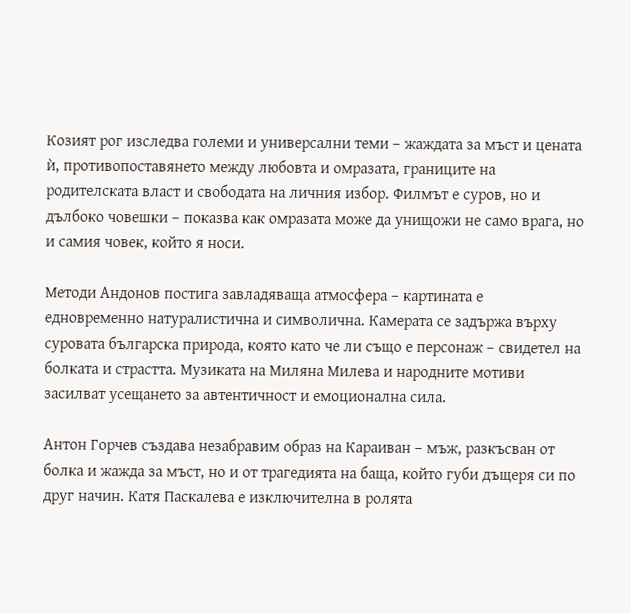Козият рог изследва големи и универсални теми – жаждата за мъст и цената ѝ, противопоставянето между любовта и омразата, границите на родителската власт и свободата на личния избор. Филмът е суров, но и дълбоко човешки – показва как омразата може да унищожи не само врага, но и самия човек, който я носи.

Методи Андонов постига завладяваща атмосфера – картината е едновременно натуралистична и символична. Камерата се задържа върху суровата българска природа, която като че ли също е персонаж – свидетел на болката и страстта. Музиката на Миляна Милева и народните мотиви засилват усещането за автентичност и емоционална сила.

Антон Горчев създава незабравим образ на Караиван – мъж, разкъсван от болка и жажда за мъст, но и от трагедията на баща, който губи дъщеря си по друг начин. Катя Паскалева е изключителна в ролята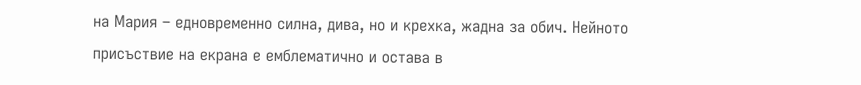на Мария – едновременно силна, дива, но и крехка, жадна за обич. Нейното присъствие на екрана е емблематично и остава в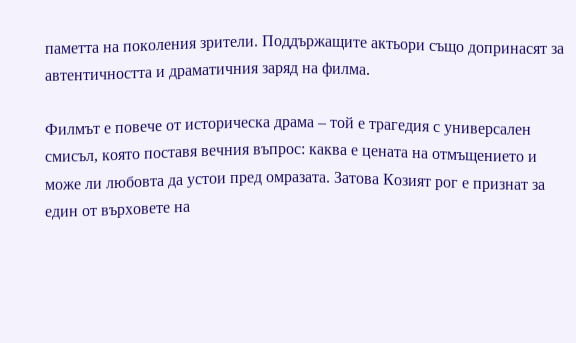паметта на поколения зрители. Поддържащите актьори също допринасят за автентичността и драматичния заряд на филма.

Филмът е повече от историческа драма – той е трагедия с универсален смисъл, която поставя вечния въпрос: каква е цената на отмъщението и може ли любовта да устои пред омразата. Затова Козият рог е признат за един от върховете на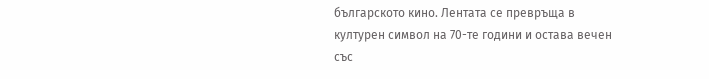българското кино. Лентата се превръща в културен символ на 70-те години и остава вечен със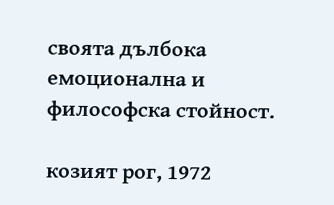своята дълбока емоционална и философска стойност.

козият рог, 1972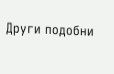Други подобни